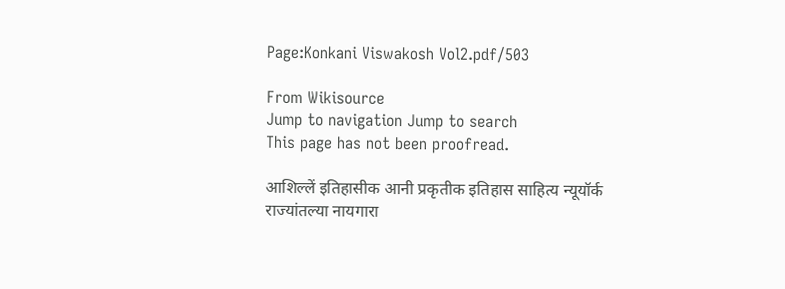Page:Konkani Viswakosh Vol2.pdf/503

From Wikisource
Jump to navigation Jump to search
This page has not been proofread.

आशिल्लें इतिहासीक आनी प्रकृतीक इतिहास साहित्य न्यूयॉर्क राज्यांतल्या नायगारा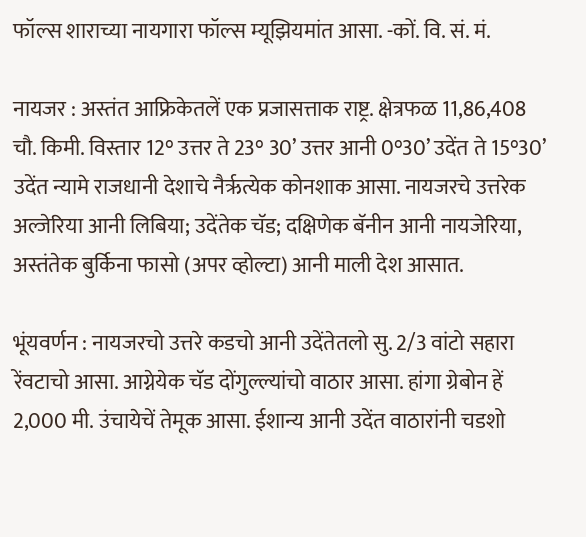फॉल्स शाराच्या नायगारा फॉल्स म्यूझियमांत आसा. -कों. वि. सं. मं.

नायजर : अस्तंत आफ्रिकेतलें एक प्रजासत्ताक राष्ट्र. क्षेत्रफळ 11,86,408 चौ. किमी. विस्तार 12° उत्तर ते 23° 30’ उत्तर आनी 0°30’ उदेंत ते 15°30’ उदेंत न्यामे राजधानी देशाचे नैर्ऋत्येक कोनशाक आसा. नायजरचे उत्तरेक अल्जेरिया आनी लिबिया; उदेंतेक चॅड; दक्षिणेक बॅनीन आनी नायजेरिया, अस्तंतेक बुर्किना फासो (अपर व्होल्टा) आनी माली देश आसात.

भूंयवर्णन : नायजरचो उत्तरे कडचो आनी उदेंतेतलो सु. 2/3 वांटो सहारा रेंवटाचो आसा. आग्नेयेक चॅड दोंगुल्ल्यांचो वाठार आसा. हांगा ग्रेबोन हें 2,000 मी. उंचायेचें तेमूक आसा. ईशान्य आनी उदेंत वाठारांनी चडशो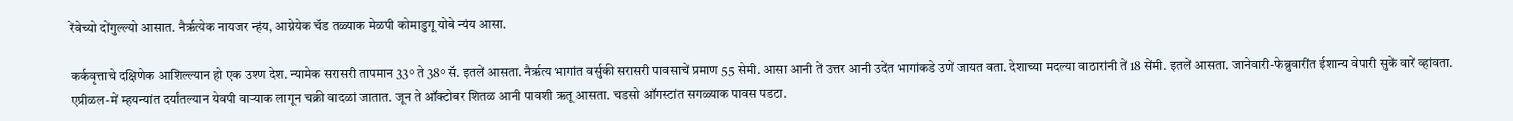रेंवेच्यो दोंगुल्ल्यो आसात. नैर्ऋत्येक नायजर न्हंय, आग्नेयेक चॅड तळ्याक मेळपी कोमाडुगू योबे न्यंय आसा.

कर्कवृत्ताचे दक्षिणेक आशिल्ल्यान हो एक उश्ण देश. न्यामेक सरासरी तापमान 33° ते 38° सॅ. इतलें आसता. नैर्ऋत्य भागांत वर्सुकी सरासरी पावसाचें प्रमाण 55 सेमी. आसा आनी तें उत्तर आनी उदेंत भागांकडे उणें जायत वता. देशाच्या मदल्या वाठारांनी तें 18 सेंमी. इतलें आसता. जानेवारी-फेब्रुवारींत ईशान्य वेपारी सुकें वारें व्हांवता. एप्रीळल-में म्हयन्यांत दर्यांतल्यान येवपी वाऱ्याक लागून चक्री वादळां जातात. जून ते ऑक्टोबर शितळ आनी पावशी ऋतू आसता. चडसो ऑगस्टांत सगळ्याक पावस पडटा.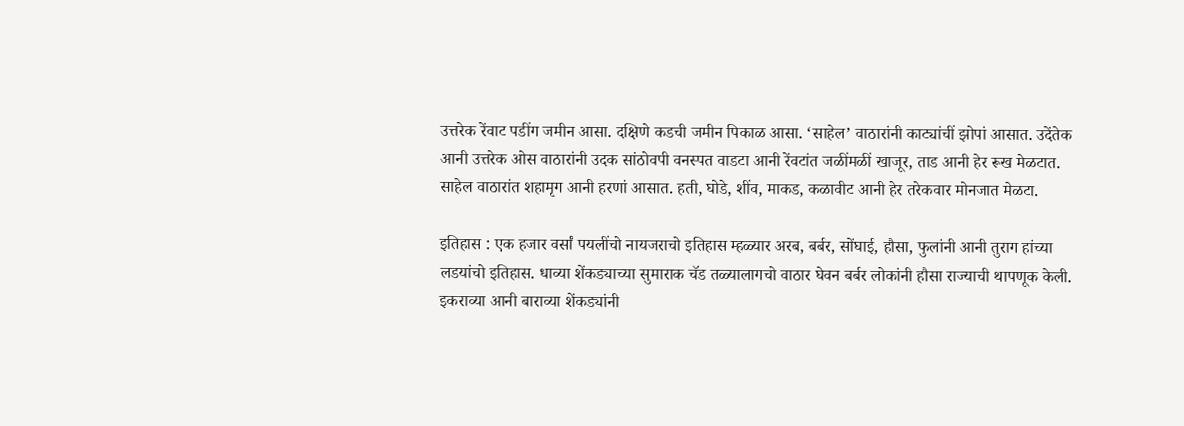उत्तरेक रेंवाट पडींग जमीन आसा. दक्षिणे कडची जमीन पिकाळ आसा. ‘साहेल’ वाठारांनी काट्यांचीं झोपां आसात. उदेंतेक आनी उत्तरेक ओस वाठारांनी उदक सांठोवपी वनस्पत वाडटा आनी रेंवटांत जळींमळीं खाजूर, ताड आनी हेर रूख मेळटात. साहेल वाठारांत शहामृग आनी हरणां आसात. हती, घोडे, शींव, माकड, कळावीट आनी हेर तरेकवार मोनजात मेळटा.

इतिहास : एक हजार वर्सां पयलींचो नायजराचो इतिहास म्हळ्यार अरब, बर्बर, सोंघाई, हौसा, फुलांनी आनी तुराग हांच्या लडयांचो इतिहास. धाव्या शेंकड्याच्या सुमाराक चॅड तळ्यालागचो वाठार घेवन बर्बर लोकांनी हौसा राज्याची थापणूक केली. इकराव्या आनी बाराव्या शेंकड्यांनी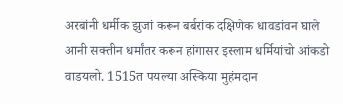अरबांनी धर्मीक झुजां करून बर्बरांक दक्षिणेक धावडांवन घाले आनी सक्तीन धर्मांतर करून हांगासर इस्लाम धर्मियांचो आंकडो वाडयलो. 1515त पयल्या अस्किया मुहंमदान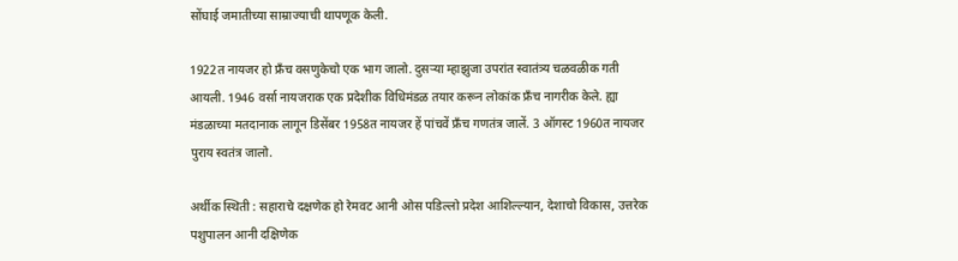सोंघाई जमातीच्या साम्राज्याची थापणूक केली.

1922त नायजर हो फ्रॅंच वसणुकेचो एक भाग जालो. दुसऱ्या म्हाझुजा उपरांत स्वातंत्र्य चळवळीक गती आयली. 1946 वर्सा नायजराक एक प्रदेशीक विधिमंडळ तयार करून लोकांक फ्रॅंच नागरीक केले. ह्या मंडळाच्या मतदानाक लागून डिसेंबर 1958त नायजर हें पांचवें फ्रॅंच गणतंत्र जालें. 3 ऑगस्ट 1960त नायजर पुराय स्वतंत्र जालो.

अर्थीक स्थिती : सहाराचे दक्षणेक हो रेमवट आनी ओस पडिल्लो प्रदेश आशिल्ल्यान, देशाचो विकास, उत्तरेक पशुपालन आनी दक्षिणेक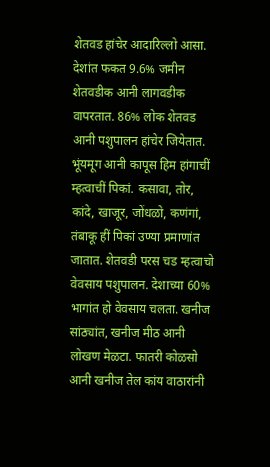शेतवड हांचेर आदारिल्लो आसा. देशांत फकत 9.6% जमीन शेतवडीक आनी लागवडीक वापरतात. 86% लोक शेतवड आनी पशुपालन हांचेर जियेतात. भूंयमूग आनी कापूस हिम हांगाचीं म्हत्वाचीं पिकां. कसावा, तोर, कांदे, खाजूर, जोंधळो, कणंगां, तंबाकू हीं पिकां उण्या प्रमाणांत जातात. शेतवडी परस चड म्हत्वाचो वेवसाय पशुपालन. देशाच्या 60% भागांत हो वेवसाय चलता. खनीज सांठ्यांत, खनीज मीठ आनी लोखण मेळटा. फातरी कोळसो आनी खनीज तेल कांय वाठारांनी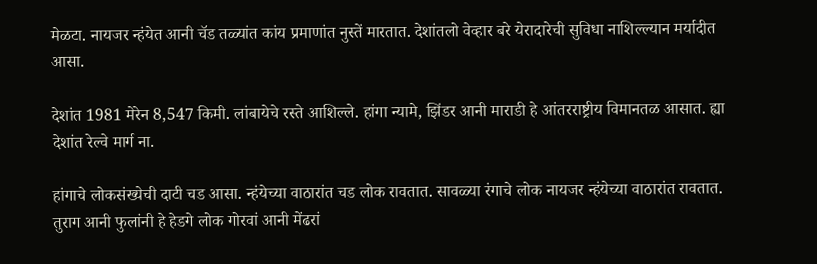मेळटा. नायजर न्हंयेत आनी चॅड तळ्यांत कांय प्रमाणांत नुस्तें मारतात. देशांतलो वेव्हार बरे येरादारेची सुविधा नाशिल्ल्यान मर्यादीत आसा.

देशांत 1981 मेरेन 8,547 किमी. लांबायेचे रस्ते आशिल्ले. हांगा न्यामे, झिंडर आनी माराडी हे आंतरराष्ट्रीय विमानतळ आसात. ह्या देशांत रेल्वे मार्ग ना.

हांगाचे लोकसंख्येची दाटी चड आसा. न्हंयेच्या वाठारांत चड लोक रावतात. सावळ्या रंगाचे लोक नायजर न्हंयेच्या वाठारांत रावतात. तुराग आनी फुलांनी हे हेडगे लोक गोरवां आनी मेंढरां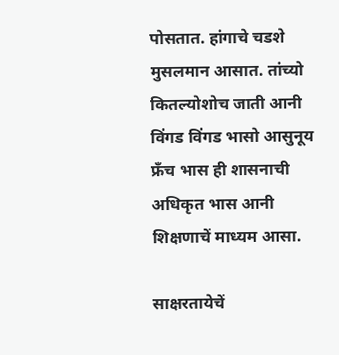पोसतात. हांगाचे चडशे मुसलमान आसात. तांच्यो कितल्योशोच जाती आनी विंगड विंगड भासो आसुनूय फ्रॅंच भास ही शासनाची अधिकृत भास आनी शिक्षणाचें माध्यम आसा.

साक्षरतायेचें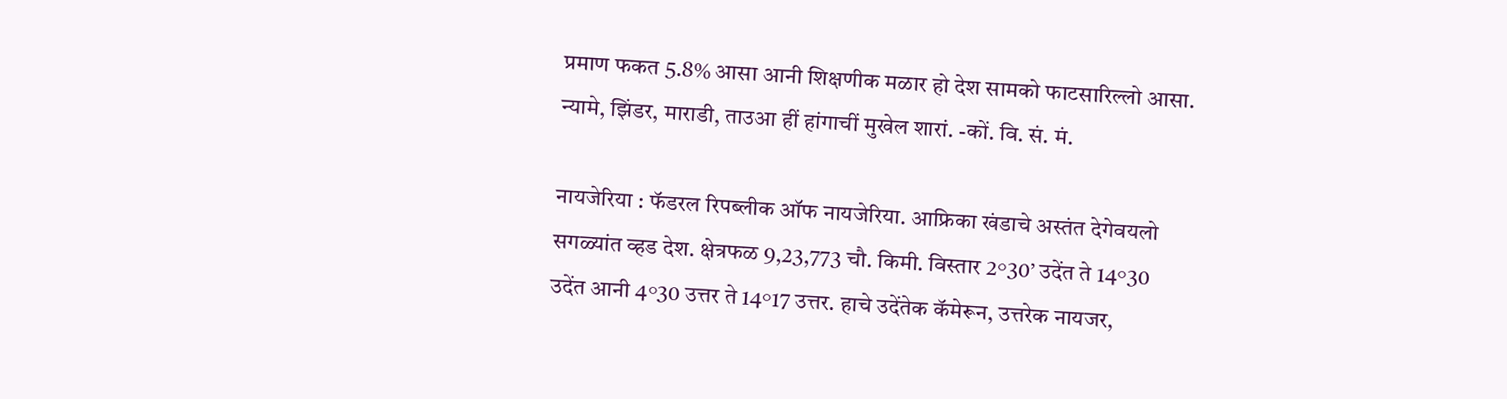प्रमाण फकत 5.8% आसा आनी शिक्षणीक मळार हो देश सामको फाटसारिल्लो आसा. न्यामे, झिंडर, माराडी, ताउआ हीं हांगाचीं मुखेल शारां. -कों. वि. सं. मं.

नायजेरिया : फॅडरल रिपब्लीक ऑफ नायजेरिया. आफ्रिका खंडाचे अस्तंत देगेवयलो सगळ्यांत व्हड देश. क्षेत्रफळ 9,23,773 चौ. किमी. विस्तार 2°30’ उदेंत ते 14°30 उदेंत आनी 4°30 उत्तर ते 14°17 उत्तर. हाचे उदेंतेक कॅमेरून, उत्तरेक नायजर,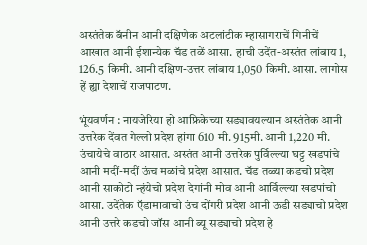अस्तंतेक बॅनीन आनी दक्षिणेक अटलांटीक म्हासागराचें गिनीचें आखात आनी ईशान्येक चॅड तळें आसा. हाची उदेंत-अस्तंत लांबाय 1, 126.5 किमी. आनी दक्षिण-उत्तर लांबाय 1,050 किमी. आसा. लागोस हें ह्या देशाचें राजपाटण.

भूंयवर्णन : नायजेरिया हो आफ्रिकेच्या सड्यावयल्यान अस्तंतेक आनी उत्तरेक देंवत गेल्लो प्रदेश हांगा 610 मी. 915मी. आनी 1,220 मी. उंचायेचे वाठार आसात. अस्तंत आनी उत्तरेक पुर्विल्ल्या घट्ट खडपांचे आनी मदीं-मदीं ऊंच मळांचे प्रदेश आसात. चॅड तळ्या कडचो प्रदेश आनी साकोटो न्हंयेचो प्रदेश देगांनी मोव आनी आर्विल्ल्या खडपांचो आसा. उदेंतेक ऍडामावाचो उंच दोंगरी प्रदेश आनी ऊडी सड्याचो प्रदेश आनी उत्तरे कडचो जॉस आनी ब्यू सड्याचो प्रदेश हे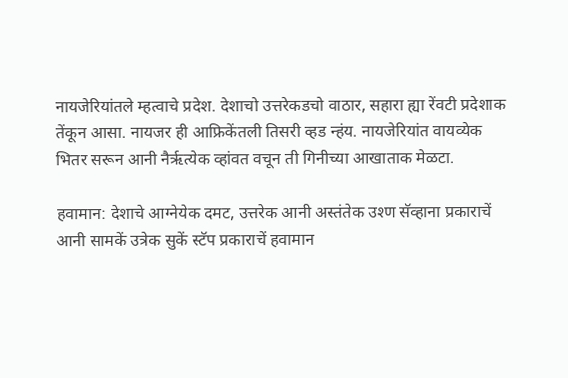नायजेरियांतले म्हत्वाचे प्रदेश. देशाचो उत्तरेकडचो वाठार, सहारा ह्या रेंवटी प्रदेशाक तेंकून आसा. नायजर ही आफ्रिकेंतली तिसरी व्हड न्हंय. नायजेरियांत वायव्येक भितर सरून आनी नैर्ऋत्येक व्हांवत वचून ती गिनीच्या आखाताक मेळटा.

हवामान: देशाचे आग्नेयेक दमट, उत्तरेक आनी अस्तंतेक उश्ण सॅव्हाना प्रकाराचें आनी सामकें उत्रेक सुकें स्टॅप प्रकाराचें हवामान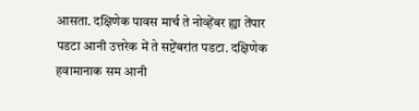आसता. दक्षिणेक पावस मार्च ते नोव्हेंबर ह्या तेंपार पडटा आनी उत्तरेक में ते सप्टेंबरांत पडटा. दक्षिणेक हवामानाक सम आनी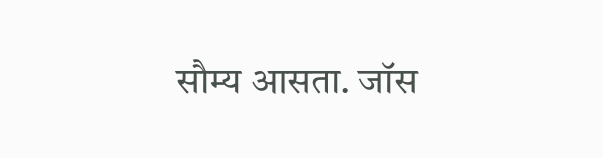सौम्य आसता. जॉस